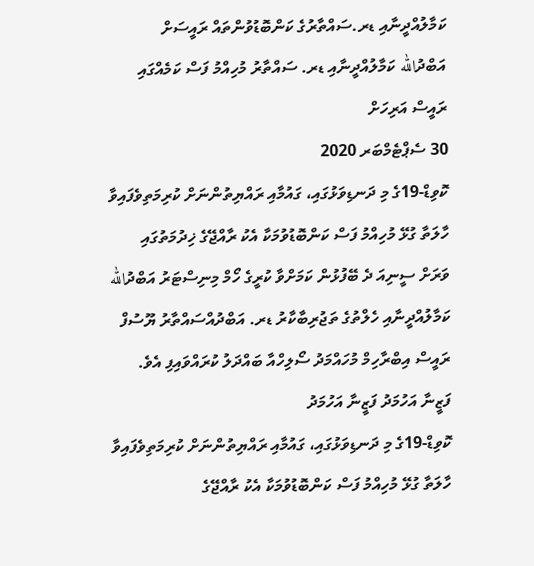ކަމާލުއްދީނާއި ޑރ.ސައްތާރުގެ ކަންބޮޑުވުންތައް ރައީސަށް
އަބްދުالله ކަމާލުއްދީނާއި ޑރ. ސައްތާރު މުހިއްމު ފަސް ކަމެއްގައި ރައީސް އަރިހަށް
30 ސެޕްޓެމްބަރ 2020
ކޮވިޑް-19ގެ މި ދަނޑިވަޅުގައި، ގައުމާއި ރައްޔިތުންނަށް ކުރިމަތިވެފައިވާ ހާލަތާ ގުޅޭ މުހިއްމު ފަސް ކަންބޮޑުވުމަކާ އެކު ރާއްޖޭގެ ޚިދުމަތުގައި ވަރަށް ސީނިއަ ދެ ބޭފުޅުން ކަމަށްވާ ކުރީގެ ހޯމް މިނިސްޓަރު އަބްދުالله ކަމާލުއްދީނާއި ހެލްތުގެ ތަޖުރިބާކާރު ޑރ. އަބްދުއްސައްތާރު ޔޫސުފް ރައީސް އިބްރާހިމް މުހައްމަދު ސޯލިހްއާ ބައްދަލު ކުރައްވައިފި އެވެ.
ފަޒީނާ އަހުމަދު ފަޒީނާ އަހުމަދު
ކޮވިޑް-19ގެ މި ދަނޑިވަޅުގައި، ގައުމާއި ރައްޔިތުންނަށް ކުރިމަތިވެފައިވާ ހާލަތާ ގުޅޭ މުހިއްމު ފަސް ކަންބޮޑުވުމަކާ އެކު ރާއްޖޭގެ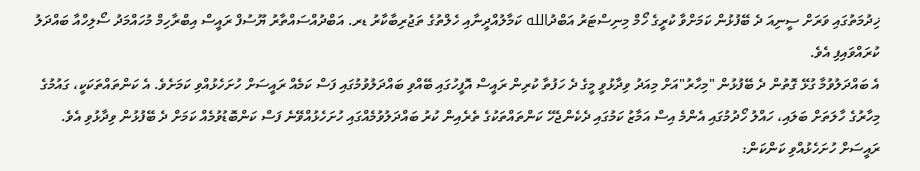ޚިދުމަތުގައި ވަރަށް ސީނިއަ ދެ ބޭފުޅުން ކަމަށްވާ ކުރީގެ ހޯމް މިނިސްޓަރު އަބްދުالله ކަމާލުއްދީނާއި ހެލްތުގެ ތަޖުރިބާކާރު ޑރ. އަބްދުއްސައްތާރު ޔޫސުފް ރައީސް އިބްރާހިމް މުހައްމަދު ސޯލިހްއާ ބައްދަލު ކުރައްވައިފި އެވެ.
އެ ބައްދަލުވުމާ ގުޅޭ ގޮތުން ދެ ބޭފުޅުން "މިހާރު"އަށް މިއަދު ވިދާޅުވީ މީގެ ދެ ހަފުތާ ކުރިން ރައީސް އޮފީހުގައި ބޭއްވި ބައްދަލުވުމުގައި ފަސް ކަމެއް ރައީސަށް ހުށަހެޅުއްވި ކަމަށެވެ. އެ ކަންތައްތަކަކީ، ގައުމުގެ މިހާރުގެ ހާލަތަށް ބަލައި، ހައްލު ހޯދުމުގައި އެންމެ އިސް އަމާޒު ކަމުގައި ދެކެންޖެހޭ ކަންތައްތަކުގެ ތެރެއިން ކުރު ބައްދަލުވުމެއްގައި ހުށަހެޅުއްވޭނެ ފަސް ކަންބޮޑުވުމެއް ކަމަށް ދެ ބޭފުޅުން ވިދާޅުވި އެވެ.
ރައީސަށް ހުށަހެޅުއްވި ކަންކަން: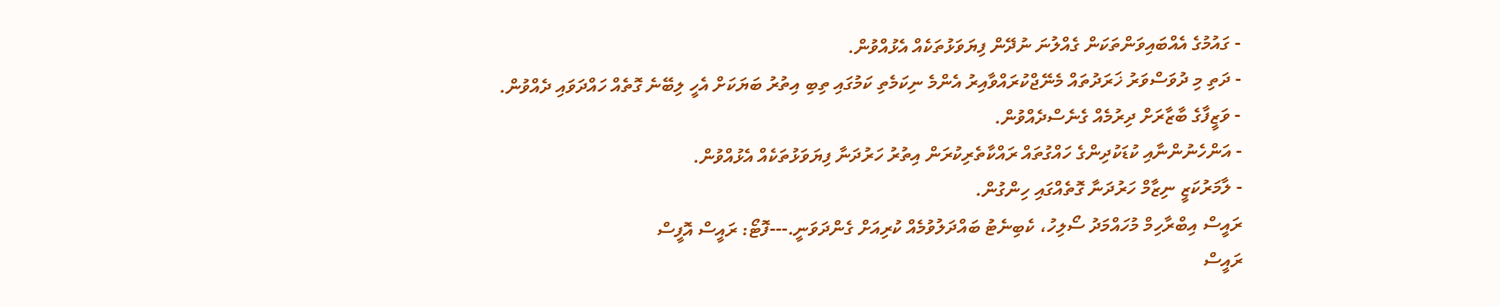- ގައުމުގެ އެއްބައިވަންތަކަން ގެއްލުނަ ނުދޭން ފިޔަވަޅުތަކެއް އެޅުއްވުން.
- ދަތި މި ދުވަސްވަރު ޚަރަދުތައް މެނޭޖްކުރައްވާއިރު އެންމެ ނިކަމެތި ކަމުގައި ތިބި އިތުރު ބަޔަކަށް އެހީ ލިބޭނެ ގޮތެއް ހައްދަވައި ދެއްވުން.
- ވަޒީފާގެ ބާޒާރަށް ދިރުމެއް ގެނެސްދެއްވުން.
- އަންހެނުންނާއި ކުޑަކުދިންގެ ހައްގުތައް ރައްކާތެރިކުރަން އިތުރު ހަރުދަނާ ފިޔަވަޅުތަކެއް އެޅުއްވުން.
- ލާމަރުކަޒީ ނިޒާމް ހަރުދަނާ ގޮތެއްގައި ހިންގުން.
ރައީސް އިބްރާހިމް މުހައްމަދު ސޯލިހު، ކެބިނެޓު ބައްދަލުވުމެއް ކުރިއަށް ގެންދަވަނީ.---ފޮޓޯ: ރައީސް އޮފީސް
ރައީސް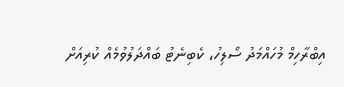އިބްރާހިމް މުހައްމަދު ސޯލިހު، ކެބިނެޓު ބައްދަލުވުމެއް ކުރިއަށް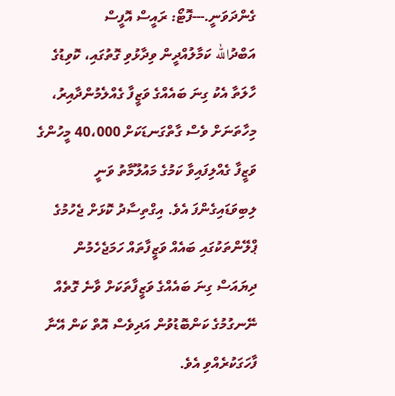ގެންދަވަނީ.---ފޮޓޯ: ރައީސް އޮފީސް
އަބްދުالله ކަމާލުއްދީން ވިދާޅުވި ގޮތުގައި، ކޮވިޑުގެ ހާލަތާ އެކު ގިނަ ބައެއްގެ ވަޒީފާ ގެއްލެމުންދާއިރު، މިހާތަނަށް ވެސް ގާތްގަނޑަކަށް 40،000 މީހުންގެ ވަޒީފާ ގެއްލިފައިވާ ކަމުގެ މައުލޫމާތު ވަނީ ލިބިވަޑައިގެންފަ އެވެ. އިގްތިސާދު ކޮޅަށް ޖެހުމުގެ ޕްލޭންތަކުގައި ބައެއް ވަޒީފާތައް ހަމަޖެހެމުން ދިޔައަސް ގިނަ ބައެއްގެ ވަޒީފާތަކަށް ވާނެ ގޮތެއް ނޭނގުމުގެ ކަންބޮޑުވުން އަދިވެސް އޮތް ކަން އޭނާ ފާހަގަކުރެއްވި އެވެ.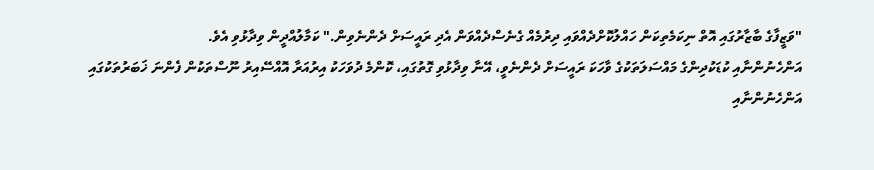"ވަޒީފާގެ ބާޒާރުގައި އޮތް ނިކަމެތިކަން ހައްލުކޮށްދެއްވައި ދިރުމެއް ގެނެސްދެއްވަން އެދި ރައީސަށް ދެންނެވިން." ކަމާލުއްދީން ވިދާޅުވި އެވެ.
އަންހެނުންނާއި ކުޑަކުދިންގެ މައްސަލަތަކުގެ ވާހަކަ ރައީސަށް ދެންނެވީ، އޭނާ ވިދާޅުވި ގޮތުގައި، ކޮންމެ ދުވަހަކު އިރުއަރާ އޮއްސޭއިރު ނޫސްތަކުން ފެންނަ ޚަބަރުތަކުގައި އަންހެނުންނާއި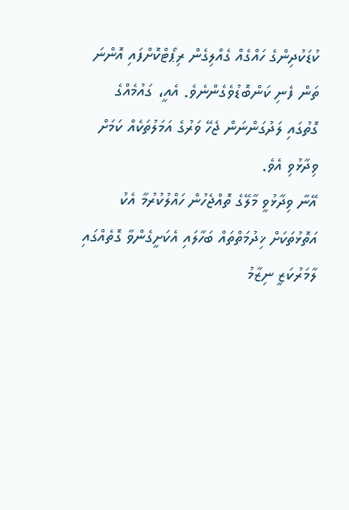ކުޑަކުދިންގެ ހައްގެއް ގެއްލިގެން ރިޕޯޓްކޮށްފައި އޮންނަ ތަން ފެނި ކަންބޮޑުވެގެންނެވެ. އެއީ، ގައުމެއްގެ ގޮތުގައި ލަދުގަންނަން ޖެހޭ ވަރުގެ އަމަލުތަކެއް ކަމަށް ވިދާޅުވި އެވެ.
އޭނާ ވިދާޅުވީ މާލޭގެ ތޮއްޖެހުން ހައްލުކުރުމާ އެކު އަތޮޅުތަކަށް ޚިދުމަތްތައް ބަހާލައި އެކަށީގެންވާ ގޮތެއްގައި ލާމަރުކަޒީ ނިޒާމު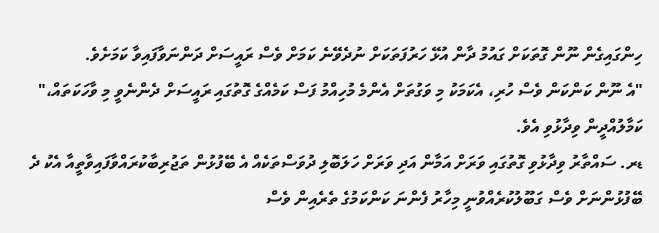ހިންގައިގެން ނޫން ގޮތަކަށް ގައުމު ދާން އުޅޭ ހަރުފަތަކަށް ނުދެވޭނެ ކަމަށް ވެސް ރައީސަށް ދަންނަވާފައިވާ ކަމަށެވެ.
"އެ ނޫން ކަންކަން ވެސް ހުރި، އެކަމަކު މި ވަގުތަށް އެންމެ މުހިއްމު ފަސް ކަމެއްގެ ގޮތުގައި ރައީސަށް ދެންނެވީ މި ވާހަކަތައް،" ކަމާލުއްދީން ވިދާޅުވި އެވެ.
ޑރ. ސައްތާރު ވިދާޅުވި ގޮތުގައި ވަރަށް އަމާން އަދި ވަރަށް ހަލަބޮލި ދުވަސްތަކެއް އެ ބޭފުޅުން ތަޖުރިބާކުރައްވާފައިވާތީއާ އެކު ދެ ބޭފުޅުންނަށް ވެސް ގަބޫލުކުރެއްވުނީ މިހާރު ފެންނަ ކަންކަމުގެ ތެރެއިން ވެސް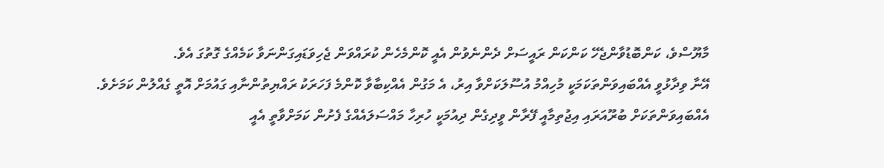މާޔޫސްވެ، ކަންބޮޑުވާންޖެހޭ ކަންކަން ރައީސަށް ދެންނެވުން އެއީ ކޮންމެހެން ކުރައްވަން ޖެހިވަޑައިގަންނަވާ ކަމެއްގެ ގޮތުގަ އެވެ.
އޭނާ ވިދާޅުވީ އެއްބައިވަންތަކަމަކީ މުހިއްމު އުސޫލަކަށްވާ އިރު، އެ މަގުން އެއްކިބާވާ ކޮންމެ ފަހަރަކު ރައްޔިތުންނާއި ގައުމަށް އޮތީ ގެއްލުން ކަމަށެވެ. އެއްބައިވަންތަކަށް ބުރޫއަރައި އިޖުތިމާއީ ފޭރާން ވީދިގެން ދިއުމަކީ ހުރިހާ މައްސަލައެއްގެ ފެށުން ކަމަށްވާތީ އެއީ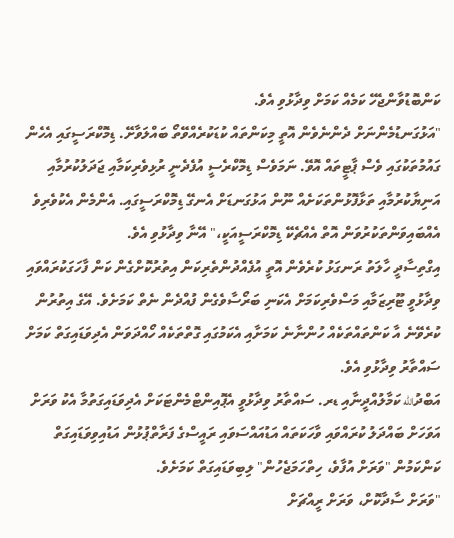ކަންބޮޑުވާންޖެހޭ ކަމެއް ކަމަށް ވިދާޅުވި އެވެ.
"އަޅުގަނޑުމެންނަށް ދެންނެވެން އޮތީ މިކަންތައް ކުޑަކުރެއްވޭތޯ ބައްލަވާށޭ. ޑިމޮކްރަސީގައި އެހެން ގައުމުތަކުގައި ވެސް ޕާޓީތައް އޮވޭ. ނަމަވެސް ޑިމޮކްރެސީ އުފެދެނީ ރުޅިވެރިކަމާއި ޖަދަލުކުރުމާއި އަނިޔާކުރުމާއި ތަޅާފޮޅުންތަކަށެއް ނޫން އަޅުގަނޑަށް އެނގޭ ޑިމޮކްރަސީގައި. އެންމެން އެކުވެރިވެ އެއްބައިވަންތަކުރުވަން އޮތް އެއްޗެކޭ ޑިމޮކްރަސީއަކީ،" އޭނާ ވިދާޅުވި އެވެ.
އިގްތިސާދީ ހާލަތު ރަނގަޅު ކުރެވެން އޮތީ އުފެއްދުންތެރިކަން އިތުރުކޮށްގެން ކަން ފާހަގަކުރައްވައި ވިދާޅުވީ ޓޫރިޒަމާއި މަސްވެރިކަމަށް އެކަނި ބަރޯސާވެގެން ފުއްދެން ނެތް ކަމަށެވެ. އޭގެ އިތުރުން ކުރެވޭނެ އާ ކަންތައްތަކެއް ހުންނާނެ ކަމަށާއި އެކަމުގައި ގޮތްތަކެއް ހޯއްދަވަން އެދިވަޑައިގަތް ކަމަށް ސައްތާރު ވިދާޅުވި އެވެ.
އަބްދުالله ކަމާލުއްދީނާއި ޑރ. ސައްތާރު ވިދާޅުވީ އެޕޮއިންޓްމެންޓަކަށް އެދިވަޑައިގަތުމާ އެކު ވަރަށް އަވަހަށް ބައްދަލު ކުރައްވައި ވާހަކަތައް އަޑުއައްސަވައި ރައީސްގެ ފަރާތްޕުޅުން އަޑުއިވިވަޑައިގަތް ކަންކަމުން "ވަރަށް އުފާވެ، ހިތްހަމަޖެހުން" ލިބިވަޑައިގަތް ކަމަށެވެ.
"ވަރަށް ސާދާކޮށް، ވަރަށް ރީއްޗަށް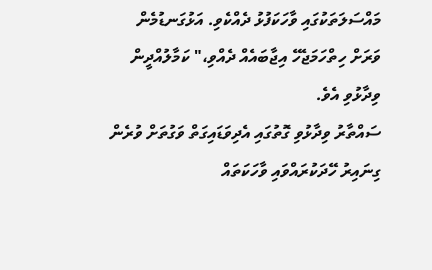މައްސަލަތަކުގައި ވާހަކަފުޅު ދެއްކެވި. އަޅުގަނޑުމެން ވަރަށް ހިތްހަމަޖެހޭ އިޖާބައެއް ދެއްވި،" ކަމާލުއްދީން ވިދާޅުވި އެވެ.
ސައްތާރު ވިދާޅުވި ގޮތުގައި އެދިވަޑައިގަތް ވަގުތަށް ވުރެން ގިނައިރު ހޭދަކުރައްވައި ވާހަކަތައް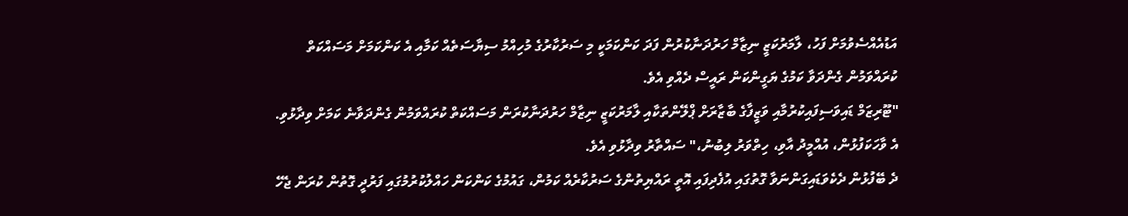އަޑުއެއްސެވުމަށް ފަހު، ލާމަރުކަޒީ ނިޒާމް ހަރުދަނާކުރުން ފަދަ ކަންކަމަކީ މި ސަރުކާރުގެ މުހިއްމު ސިޔާސަތެއް ކަމާއި އެ ކަންކަމަށް މަސައްކަތް ކުރައްވަމުން ގެންދަވާ ކަމުގެ ޔަގީންކަން ރައީސް ދެއްވި އެވެ.
"ޓޫރިޒަމް ޑައިވަސިފައިކުރުމާއި ވަޒީފާގެ ބާޒާރަށް ޕްލޭންތަކާއި ލާމަރުކަޒީ ނިޒާމް ހަރުދަނާކުރަން މަސައްކަތް ކުރައްވަމުން ގެންދަވާނެ ކަމަށް ވިދާޅުވި. އެ ވާހަކަފުޅުން، އުއްމީދު އާވި، ހިތްވަރު ލިބުނު،" ސައްތާރު ވިދާޅުވި އެވެ.
ދެ ބޭފުޅުން ދެކެވަޑައިގަންނަވާ ގޮތުގައި އުފެދިފައި އޮތީ ރައްޔިތުންގެ ސަރުކާރެއް ކަމުން، ގައުމުގެ ކަންކަން ހައްލުކުރުމުގައި ފަރުދީ ގޮތުން ކުރަން ޖެހޭ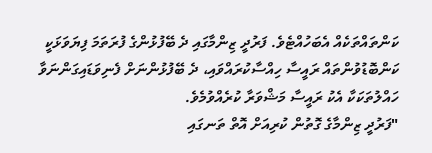ކަންތައްތަކެއް އެބަހުއްޓެވެ. ފަރުދީ ޒިންމާގައި ދެ ބޭފުޅުންގެ ފުރަތަމަ ފިޔަވަޅަކީ ކަންބޮޑުވުންތައް ރައީސާ ހިއްސާކުރައްވައި، ދެ ބޭފުޅުންނަށް ފެނިވަޑައިގަންނަވާ ހައްލުތަކަކާ އެކު ރައީސާ މަޝްވަރާ ކުރެއްވުމެވެ.
"ފަރުދީ ޒިންމާގެ ގޮތުން ކުރިއަށް އޮތް ތަނގައި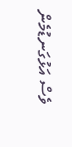ވެސް އަޅުގަނޑުމެން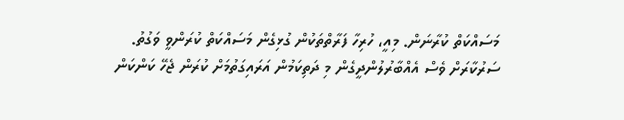މަސައްކަތް ކުރާނަން. މިއީ، ހުރިހާ ފަރާތްތަކުން ގުޅިގެން މަސައްކަތް ކުރަންވީ ވަގުތު. ސަރުކާރަށް ވެސް އެއްބާރުލުންދީގެން މި ދަތިކަމުން އަރައިގަތުމަށް ކުރަން ޖެހޭ ކަންކަން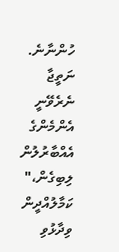ހުންނާނެ. ނަތީޖާ ނެރެވޭނީ އެންމެންގެ އެއްބާރުލުން ލިބިގެން،" ކަމާލުއްދީން ވިދާޅުވި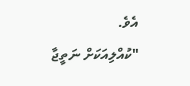އެވެ.
"ކުއްލިއަކަށް ނަތީޖާ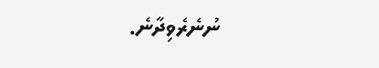ނުނެރެވިދާނެ.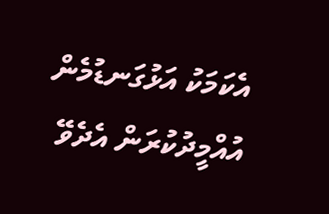އެކަމަކު އަޅުގަނޑުމެން އުއްމީދުކުރަން އެދެވޭ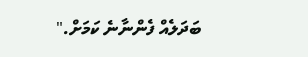ބަދަލެއް ފެންނާނެ ކަމަށް."